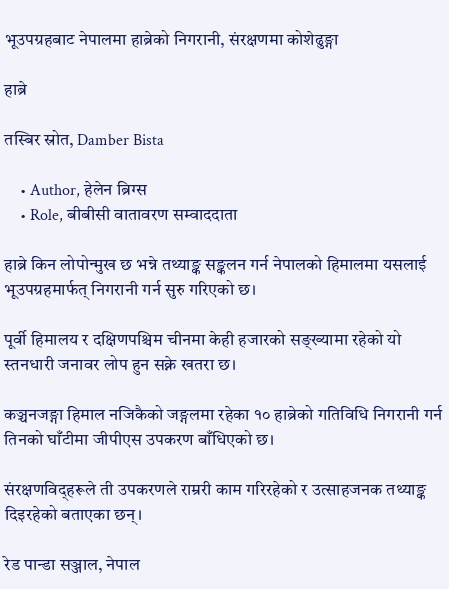भूउपग्रहबाट नेपालमा हाब्रेको निगरानी, संरक्षणमा कोशेढुङ्गा

हाब्रे

तस्बिर स्रोत, Damber Bista

    • Author, हेलेन ब्रिग्स
    • Role, बीबीसी वातावरण सम्वाददाता

हाब्रे किन लोपोन्मुख छ भन्ने तथ्याङ्क सङ्कलन गर्न नेपालको हिमालमा यसलाई भूउपग्रहमार्फत् निगरानी गर्न सुरु गरिएको छ।

पूर्वी हिमालय र दक्षिणपश्चिम चीनमा केही हजारको सङ्ख्यामा रहेको यो स्तनधारी जनावर लोप हुन सक्ने खतरा छ।

कञ्चनजङ्गा हिमाल नजिकैको जङ्गलमा रहेका १० हाब्रेको गतिविधि निगरानी गर्न तिनको घाँटीमा जीपीएस उपकरण बाँधिएको छ।

संरक्षणविद्हरूले ती उपकरणले राम्ररी काम गरिरहेको र उत्साहजनक तथ्याङ्क दिइरहेको बताएका छन्।

रेड पान्डा सञ्जाल, नेपाल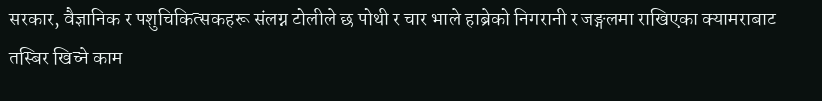सरकार, वैज्ञानिक र पशुचिकित्सकहरू संलग्न टोलीले छ पोथी र चार भाले हाब्रेको निगरानी र जङ्गलमा राखिएका क्यामराबाट तस्बिर खिच्ने काम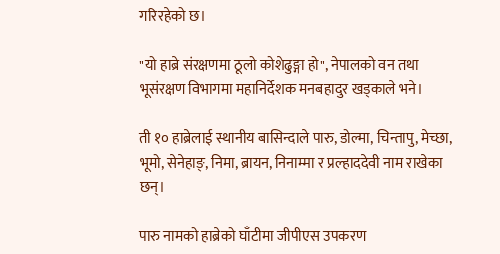गरिरहेको छ।

"यो हाब्रे संरक्षणमा ठूलो कोशेढुङ्गा हो", नेपालको वन तथा भूसंरक्षण विभागमा महानिर्देशक मनबहादुर खड्काले भने।

ती १० हाब्रेलाई स्थानीय बासिन्दाले पारु, डोल्मा, चिन्तापु, मेच्छा, भूमो, सेनेहाङ्, निमा, ब्रायन, निनाम्मा र प्रल्हाददेवी नाम राखेका छन्।

पारु नामको हाब्रेको घाँटीमा जीपीएस उपकरण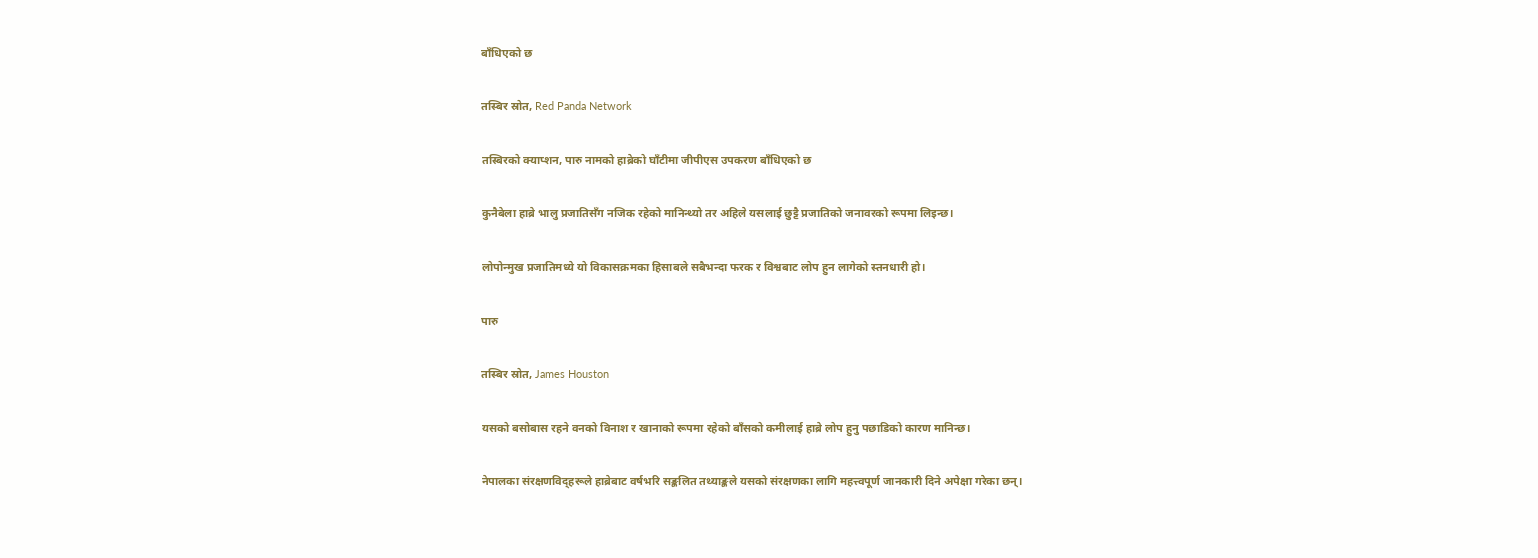बाँधिएको छ

तस्बिर स्रोत, Red Panda Network

तस्बिरको क्याप्शन, पारु नामको हाब्रेको घाँटीमा जीपीएस उपकरण बाँधिएको छ

कुनैबेला हाब्रे भालु प्रजातिसँग नजिक रहेको मानिन्थ्यो तर अहिले यसलाई छुट्टै प्रजातिको जनावरको रूपमा लिइन्छ।

लोपोन्मुख प्रजातिमध्ये यो विकासक्रमका हिसाबले सबैभन्दा फरक र विश्वबाट लोप हुन लागेको स्तनधारी हो।

पारु

तस्बिर स्रोत, James Houston

यसको बसोबास रहने वनको विनाश र खानाको रूपमा रहेको बाँसको कमीलाई हाब्रे लोप हुनु पछाडिको कारण मानिन्छ।

नेपालका संरक्षणविद्हरूले हाब्रेबाट वर्षभरि सङ्कलित तथ्याङ्कले यसको संरक्षणका लागि महत्त्वपूर्ण जानकारी दिने अपेक्षा गरेका छन्।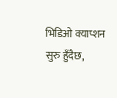भिडिओ क्याप्शन सुरु हुँदैछ,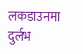लकडाउनमा दुर्लभ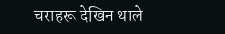चराहरू देखिन थाले